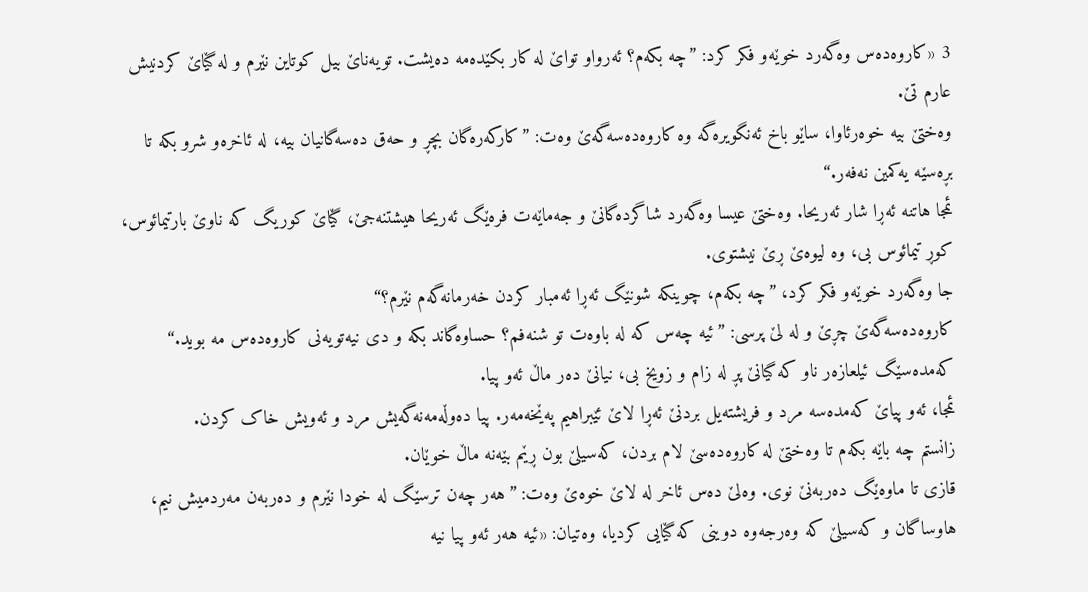3 «کاروەدەس وەگەرد خوێەو فکر کرد: ”چه بکەم؟ ئەرواو تواێ له کار بکێدەمه دەیشت. تویەناێ بیل کوتاین نێرم و له گێاێ کردنیش عارم تێ.
وەختێ بیه خوەرئاوا، ساێو باخ ئەنگویرەگه وه کاروەدەسەگەێ وەت: ”کارکەرەگان بچڕ و حەق دەسەگانیان بیه، له ئاخرەو شرو بکه تا بڕەسێه یەکمین نەفەر.“
ئمجا هاتنه ئەڕا شار ئەریحا. وەختێ عیسا وەگەرد شاگردەگانێ و جەماێەت فرەێگ ئەریحا هیشتنەجێ، گێاێ کوریگ که ناوێ بارتیمائوس، کوڕ تیمائوس بی، وه لیوەێ ڕێ نیشتوی.
جا وەگەرد خوێەو فکر کرد، ”چه بکەم، چوینکه شونێگ ئەڕا ئەمبار کردن خەرمانەگەم نێرم؟“
کاروەدەسەگەێ چڕێ و له لێ پرسی: ”ئیه چەس که له باوەت تو شنەفم؟ حساوەگاند بکه و دی نیەتویەنی کاروەدەس مه بوید.“
کەمدەسێگ ئیلعازەر ناو که گیانێ پڕ له زام و زویخ بی، نیانێ دەر ماڵ ئەو پیا.
ئمجا، ئەو پیاێ کەمدەسه مرد و فریشتەیل بردنێ ئەڕا لاێ ئێبراهیم پەێخەمەر. پیا دەوڵەمەنەگەیش مرد و ئەویش خاک کردن.
زانستم چه باێه بکەم تا وەختێ له کاروەدەسێ لام بردن، کەسیلێ بون ڕێم بێەنه ماڵ خوێان.
قازی تا ماوەێگ دەربەنێ نوی. وەلێ دەس ئاخر له لاێ خوەێ وەت: ”هەر چەن ترسێگ له خودا نێرم و دەربەن مەردمیش نیم،
هاوساگان و کەسیلێ که وەرجەوە دوینی که گێایی کردیا، وەتیان: «ئیه هەر ئەو پیا نیه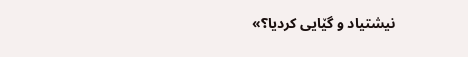نیشتیاد و گێایی کردیا؟»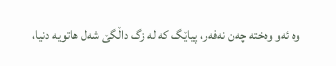وه ئەو وەخته چەن نەفەر، پیاێگ که له زگ داڵگێ شەل هاتویه دنیا،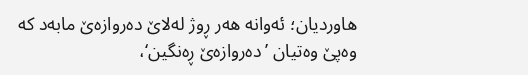هاوردیان؛ ئەوانه هەر ڕوژ لەلاێ دەروازەێ مابەد که وەپێ وەتیان ’دەروازەێ ڕەنگین‘،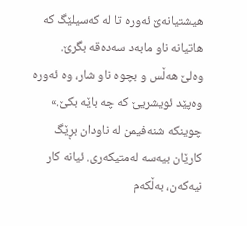هیشتیانەێ ئەوره تا له کەسیلێگ که هاتیانه ناو مابەد سەدەقه بگرێ.
وەلێ هەڵس و بچوه ناو شار، وه ئەوره وەپێد ئویشریێ که چه باێه بکێ.»
چوینکه شنەفیمن له ناودان بڕێگ کارێان بیەسه لەمتیکەری. ئیانه کار نيەکەن، بەڵکەم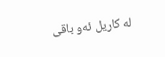له کاریل ئەو باقی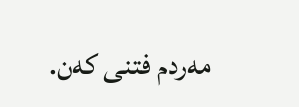مەردم فتنی کەن.